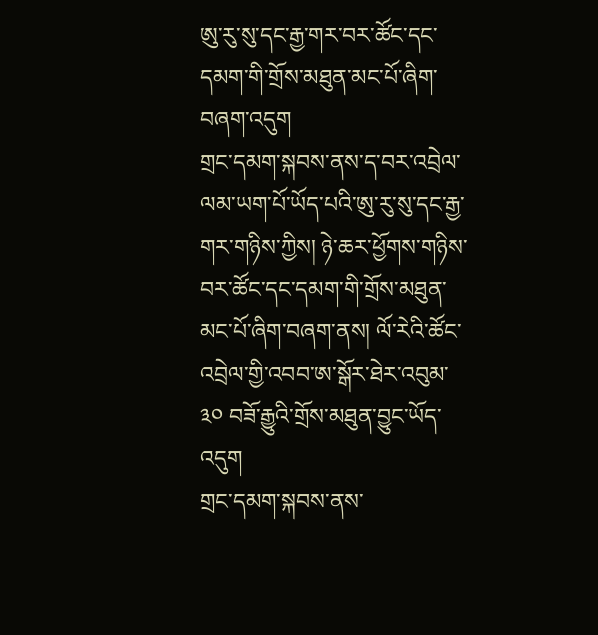ཨུ་རུ་སུ་དང་རྒྱ་གར་བར་ཚོང་དང་དམག་གི་གྲོས་མཐུན་མང་པོ་ཞིག་བཞག་འདུག
གྲང་དམག་སྐབས་ནས་ད་བར་འབྲེལ་ལམ་ཡག་པོ་ཡོད་པའི་ཨུ་རུ་སུ་དང་རྒྱ་གར་གཉིས་ཀྱིས། ཉེ་ཆར་ཕྱོགས་གཉིས་བར་ཚོང་དང་དམག་གི་གྲོས་མཐུན་མང་པོ་ཞིག་བཞག་ནས། ལོ་རེའི་ཚོང་འབྲེལ་གྱི་འབབ་ཨ་སྒོར་ཐེར་འབུམ་༣༠ བཟོ་རྒྱུའི་གྲོས་མཐུན་བྱུང་ཡོད་འདུག
གྲང་དམག་སྐབས་ནས་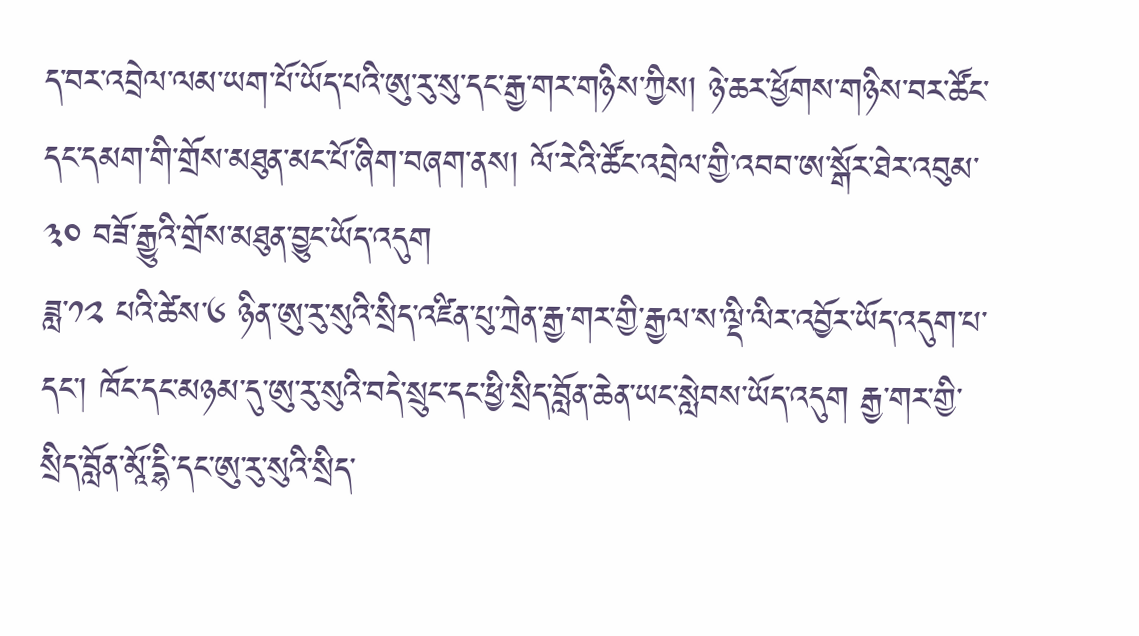ད་བར་འབྲེལ་ལམ་ཡག་པོ་ཡོད་པའི་ཨུ་རུ་སུ་དང་རྒྱ་གར་གཉིས་ཀྱིས། ཉེ་ཆར་ཕྱོགས་གཉིས་བར་ཚོང་དང་དམག་གི་གྲོས་མཐུན་མང་པོ་ཞིག་བཞག་ནས། ལོ་རེའི་ཚོང་འབྲེལ་གྱི་འབབ་ཨ་སྒོར་ཐེར་འབུམ་༣༠ བཟོ་རྒྱུའི་གྲོས་མཐུན་བྱུང་ཡོད་འདུག
ཟླ་༡༢ པའི་ཚེས་༦ ཉིན་ཨུ་རུ་སུའི་སྲིད་འཛིན་པུ་ཀྲེན་རྒྱ་གར་གྱི་རྒྱལ་ས་ལྡི་ལིར་འབྱོར་ཡོད་འདུག་པ་དང་། ཁོང་དང་མཉམ་དུ་ཨུ་རུ་སུའི་བདེ་སྲུང་དང་ཕྱི་སྲིད་བློན་ཆེན་ཡང་སླེབས་ཡོད་འདུག རྒྱ་གར་གྱི་སྲིད་བློན་མཱོ་དྷི་དང་ཨུ་རུ་སུའི་སྲིད་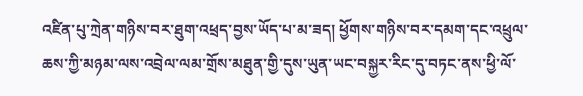འཛིན་པུ་ཀྲེན་གཉིས་བར་ཐུག་འཕྲད་བྱས་ཡོད་པ་མ་ཟད། ཕྱོགས་གཉིས་བར་དམག་དང་འཕྲུལ་ཆས་ཀྱི་མཉམ་ལས་འབྲེལ་ལམ་གྲོས་མཐུན་གྱི་དུས་ཡུན་ཡང་བསྐྱར་རིང་དུ་བཏང་ནས་ཕྱི་ལོ་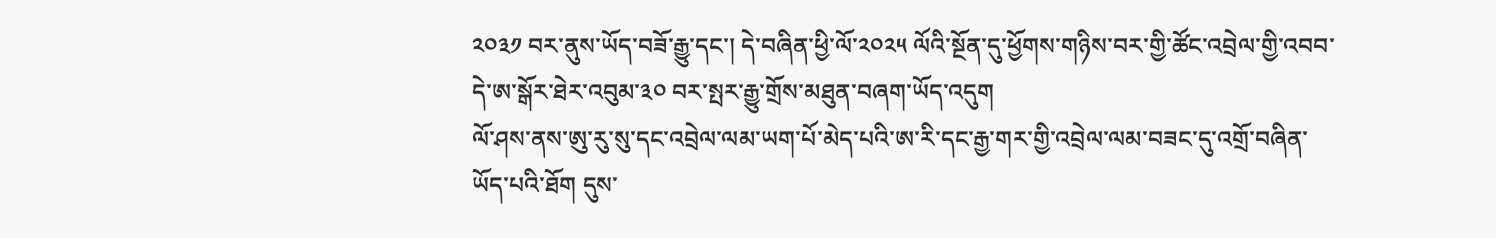༢༠༣༡ བར་ནུས་ཡོད་བཟོ་རྒྱུ་དང་། དེ་བཞིན་ཕྱི་ལོ་༢༠༢༥ ལོའི་སྔོན་དུ་ཕྱོགས་གཉིས་བར་གྱི་ཚོང་འབྲེལ་གྱི་འབབ་དེ་ཨ་སྒོར་ཐེར་འབུམ་༣༠ བར་སྤར་རྒྱུ་གྲོས་མཐུན་བཞག་ཡོད་འདུག
ལོ་ཤས་ནས་ཨུ་རུ་སུ་དང་འབྲེལ་ལམ་ཡག་པོ་མེད་པའི་ཨ་རི་དང་རྒྱ་གར་གྱི་འབྲེལ་ལམ་བཟང་དུ་འགྲོ་བཞིན་ཡོད་པའི་ཐོག དུས་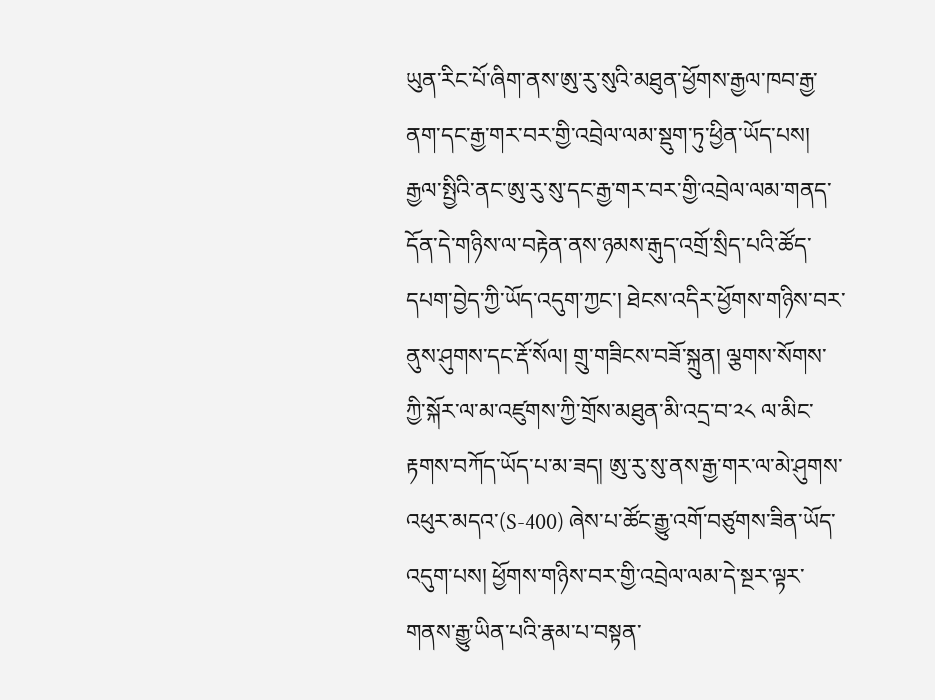ཡུན་རིང་པོ་ཞིག་ནས་ཨུ་རུ་སུའི་མཐུན་ཕྱོགས་རྒྱལ་ཁབ་རྒྱ་ནག་དང་རྒྱ་གར་བར་གྱི་འབྲེལ་ལམ་སྡུག་ཏུ་ཕྱིན་ཡོད་པས། རྒྱལ་སྤྱིའི་ནང་ཨུ་རུ་སུ་དང་རྒྱ་གར་བར་གྱི་འབྲེལ་ལམ་གནད་དོན་དེ་གཉིས་ལ་བརྟེན་ནས་ཉམས་རྒུད་འགྲོ་སྲིད་པའི་ཚོད་དཔག་བྱེད་ཀྱི་ཡོད་འདུག་ཀྱང་། ཐེངས་འདིར་ཕྱོགས་གཉིས་བར་ནུས་ཤུགས་དང་རྡོ་སོལ། གྲུ་གཟིངས་བཟོ་སྐྲུན། ལྕགས་སོགས་ཀྱི་སྐོར་ལ་མ་འཛུགས་ཀྱི་གྲོས་མཐུན་མི་འདྲ་བ་༢༨ ལ་མིང་རྟགས་བཀོད་ཡོད་པ་མ་ཟད། ཨུ་རུ་སུ་ནས་རྒྱ་གར་ལ་མེ་ཤུགས་འཕུར་མདའ་(S-400) ཞེས་པ་ཚོང་རྒྱུ་འགོ་བཙུགས་ཟིན་ཡོད་འདུག་པས། ཕྱོགས་གཉིས་བར་གྱི་འབྲེལ་ལམ་དེ་སྔར་ལྟར་གནས་རྒྱུ་ཡིན་པའི་རྣམ་པ་བསྟན་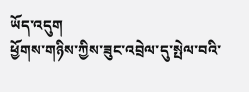ཡོད་འདུག
ཕྱོགས་གཉིས་ཀྱིས་ཟུང་འབྲེལ་དུ་སྤེལ་བའི་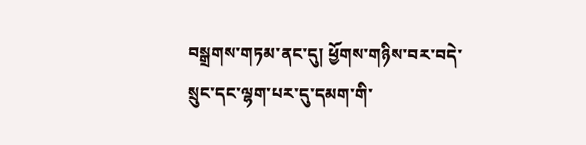བསྒྲགས་གཏམ་ནང་དུ། ཕྱོགས་གཉིས་བར་བདེ་སྲུང་དང་ལྷག་པར་དུ་དམག་གི་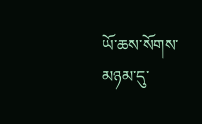ཡོ་ཆས་སོགས་མཉམ་དུ་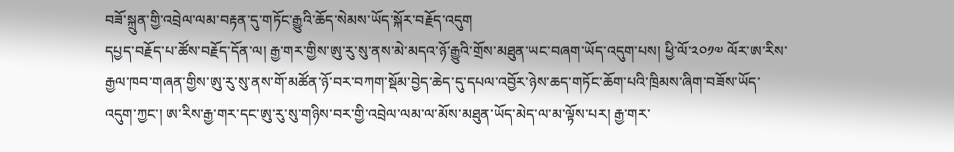བཟོ་སྐྲུན་གྱི་འབྲེལ་ལམ་བརྟན་དུ་གཏོང་རྒྱུའི་ཆོད་སེམས་ཡོད་སྐོར་བརྗོད་འདུག
དཔྱད་བརྗོད་པ་ཚོས་བརྗོད་དོན་ལ། རྒྱ་གར་གྱིས་ཨུ་རུ་སུ་ནས་མེ་མདའ་ཉོ་རྒྱུའི་གྲོས་མཐུན་ཡང་བཞག་ཡོད་འདུག་པས། ཕྱི་ལོ་༢༠༡༧ ལོར་ཨ་རིས་རྒྱལ་ཁབ་གཞན་གྱིས་ཨུ་རུ་སུ་ནས་གོ་མཚོན་ཉོ་བར་བཀག་སྡོམ་བྱེད་ཆེད་དུ་དཔལ་འབྱོར་ཉེས་ཆད་གཏོང་ཆོག་པའི་ཁྲིམས་ཞིག་བཟོས་ཡོད་འདུག་ཀྱང་། ཨ་རིས་རྒྱ་གར་དང་ཨུ་རུ་སུ་གཉིས་བར་གྱི་འབྲེལ་ལམ་ལ་མོས་མཐུན་ཡོད་མེད་ལ་མ་ལྟོས་པར། རྒྱ་གར་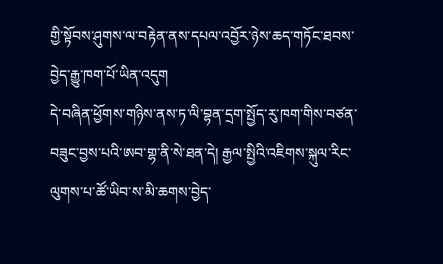གྱི་སྟོབས་ཤུགས་ལ་བརྟེན་ནས་དཔལ་འབྱོར་ཉེས་ཆད་གཏོང་ཐབས་བྱེད་རྒྱུ་ཁག་པོ་ཡིན་འདུག
དེ་བཞིན་ཕྱོགས་གཉིས་ནས་ཏ་ལི་བྷན་དྲག་སྤྱོད་རུ་ཁག་གིས་བཙན་བཟུང་བྱས་པའི་ཨབ་གྷ་ནི་སེ་ཐན་དེ། རྒྱལ་སྤྱིའི་འཇིགས་སྐུལ་རིང་ལུགས་པ་ཚོ་ཡིབ་ས་མི་ཆགས་བྱེད་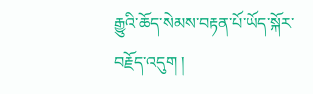རྒྱུའི་ཆོད་སེམས་བརྟན་པོ་ཡོད་སྐོར་བརྗོད་འདུག །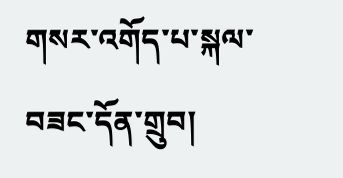གསར་འགོད་པ་སྐལ་བཟང་དོན་གྲུབ།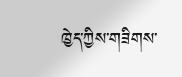ཁྱེད་ཀྱིས་གཟིགས་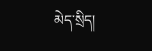མེད་སྲིད།